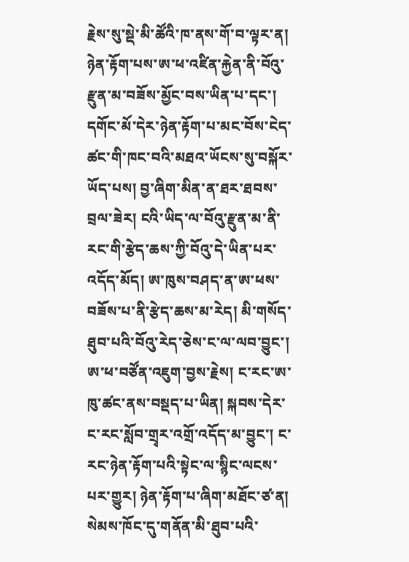རྗེས་སུ་སྡེ་མི་ཚོའི་ཁ་ནས་གོ་བ་ལྟར་ན། ཉེན་རྟོག་པས་ཨ་ཕ་འཛིན་རྐྱེན་ནི་བོའུ་རྫུན་མ་བཟོས་མྱོང་བས་ཡིན་པ་དང་། དགོང་མོ་དེར་ཉེན་རྟོག་པ་མང་བོས་ངེད་ཚང་གི་ཁང་བའི་མཐའ་ཡོངས་སུ་བསྐོར་ཡོད་པས། བྱ་ཞིག་མིན་ན་ཐར་ཐབས་བྲལ་ཟེར། ངའི་ཡིད་ལ་བོའུ་རྫུན་མ་ནི་རང་གི་རྩེད་ཆས་ཀྱི་བོའུ་དེ་ཡིན་པར་འདོད་མོད། ཨ་ཁུས་བཤད་ན་ཨ་ཕས་བཟོས་པ་ནི་རྩེད་ཆས་མ་རེད། མི་གསོད་ཐུབ་པའི་བོའུ་རེད་ཅེས་ང་ལ་ལབ་བྱུང་། ཨ་ཕ་བཙོན་འཇུག་བྱས་རྗེས། ང་རང་ཨ་ཁུ་ཚང་ནས་བསྡད་པ་ཡིན། སྐབས་དེར་ང་རང་སློབ་གྲྭར་འགྲོ་འདོད་མ་བྱུང་། ང་རང་ཉེན་རྟོག་པའི་སྟེང་ལ་སྙིང་ལངས་པར་གྱུར། ཉེན་རྟོག་པ་ཞིག་མཐོང་ཙ་ན། སེམས་ཁོང་དུ་གནོན་མི་ཐུབ་པའི་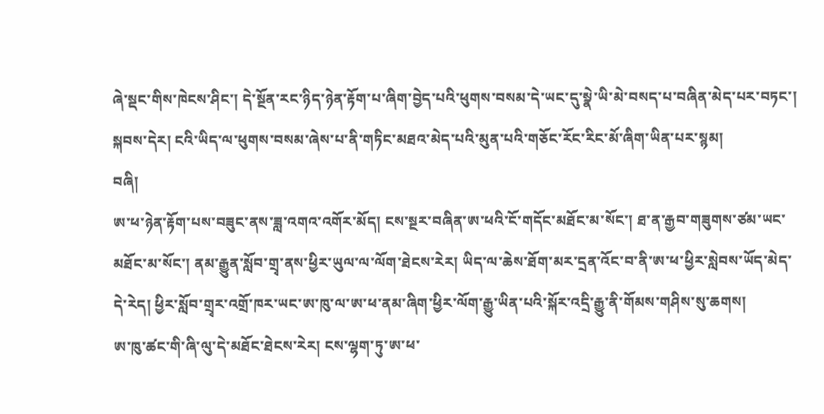ཞེ་སྡང་གིས་ཁེངས་ཤིང་། དེ་སྔོན་རང་ཉིད་ཉེན་རྟོག་པ་ཞིག་བྱེད་པའི་ཕུགས་བསམ་དེ་ཡང་དུ་སྣེ་ཡི་མེ་བསད་པ་བཞིན་མེད་པར་བཏང་། སྐབས་དེར། ངའི་ཡིད་ལ་ཕུགས་བསམ་ཞེས་པ་ནི་གཏིང་མཐའ་མེད་པའི་མུན་པའི་གཅོང་རོང་རིང་མོ་ཞིག་ཡིན་པར་སྙམ།
བཞི།
ཨ་ཕ་ཉེན་རྟོག་པས་བཟུང་ནས་ཟླ་འགའ་འགོར་མོད། ངས་སྔར་བཞིན་ཨ་ཕའི་ངོ་གདོང་མཐོང་མ་སོང་། ཐ་ན་རྒྱབ་གཟུགས་ཙམ་ཡང་མཐོང་མ་སོང་། ནམ་རྒྱུན་སློབ་གྲྭ་ནས་ཕྱིར་ཡུལ་ལ་ལོག་ཐེངས་རེར། ཡིད་ལ་ཆེས་ཐོག་མར་དྲན་འོང་བ་ནི་ཨ་ཕ་ཕྱིར་སླེབས་ཡོད་མེད་དེ་རེད། ཕྱིར་སློབ་གྲྭར་འགྲོ་ཁར་ཡང་ཨ་ཁུ་ལ་ཨ་ཕ་ནམ་ཞིག་ཕྱིར་ལོག་རྒྱུ་ཡིན་པའི་སྐོར་འདྲི་རྒྱུ་ནི་གོམས་གཤིས་སུ་ཆགས།
ཨ་ཁུ་ཚང་གི་ཞི་ལུ་དེ་མཐོང་ཐེངས་རེར། ངས་ལྷག་ཏུ་ཨ་ཕ་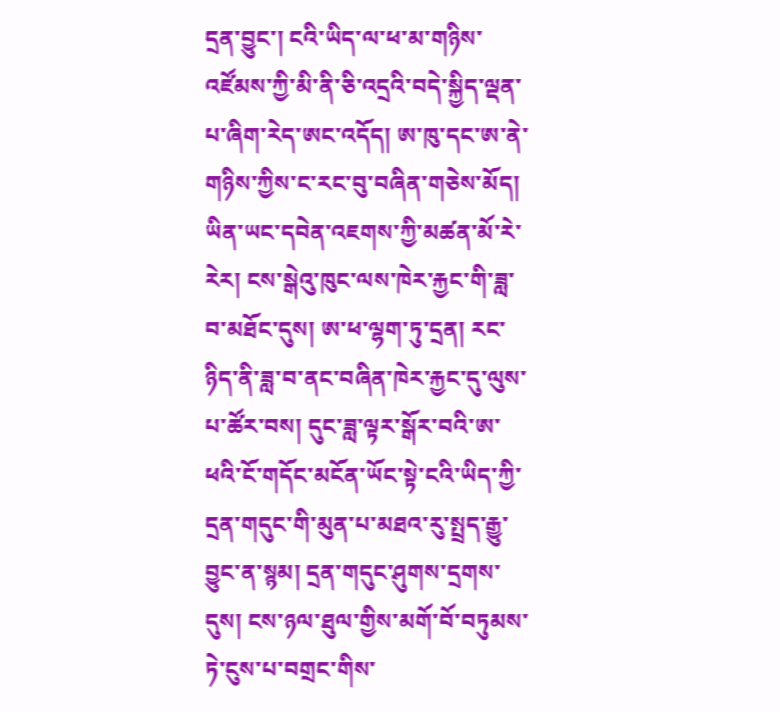དྲན་བྱུང་། ངའི་ཡིད་ལ་ཕ་མ་གཉིས་འཛོམས་ཀྱི་མི་ནི་ཅི་འདྲའི་བདེ་སྐྱིད་ལྡན་པ་ཞིག་རེད་ཨང་འདོད། ཨ་ཁུ་དང་ཨ་ནེ་གཉིས་ཀྱིས་ང་རང་བུ་བཞིན་གཅེས་མོད། ཡིན་ཡང་དབེན་འཇགས་ཀྱི་མཚན་མོ་རེ་རེར། ངས་སྒེའུ་ཁུང་ལས་ཁེར་རྐྱང་གི་ཟླ་བ་མཐོང་དུས། ཨ་ཕ་ལྷག་ཏུ་དྲན། རང་ཉིད་ནི་ཟླ་བ་ནང་བཞིན་ཁེར་རྐྱང་དུ་ལུས་པ་ཚོར་བས། དུང་ཟླ་ལྟར་སྒོར་བའི་ཨ་ཕའི་ངོ་གདོང་མངོན་ཡོང་སྟེ་ངའི་ཡིད་ཀྱི་དྲན་གདུང་གི་མུན་པ་མཐའ་རུ་སྤྲད་རྒྱུ་བྱུང་ན་སྙམ། དྲན་གདུང་ཤུགས་དྲགས་དུས། ངས་ཉལ་ཐུལ་གྱིས་མགོ་བོ་བཏུམས་ཏེ་ངུས་པ་བགྲང་གིས་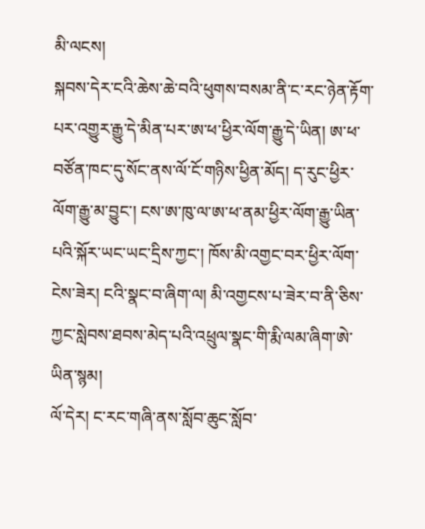མི་ལངས།
སྐབས་དེར་ངའི་ཆེས་ཆེ་བའི་ཕུགས་བསམ་ནི་ང་རང་ཉེན་རྟོག་པར་འགྱུར་རྒྱུ་དེ་མིན་པར་ཨ་ཕ་ཕྱིར་ལོག་རྒྱུ་དེ་ཡིན། ཨ་ཕ་བཙོན་ཁང་དུ་སོང་ནས་ལོ་ངོ་གཉིས་ཕྱིན་མོད། ད་རུང་ཕྱིར་ལོག་རྒྱུ་མ་བྱུང་། ངས་ཨ་ཁུ་ལ་ཨ་ཕ་ནམ་ཕྱིར་ལོག་རྒྱུ་ཡིན་པའི་སྐོར་ཡང་ཡང་དྲིས་ཀྱང་། ཁོས་མི་འགྱང་བར་ཕྱིར་ལོག་ངེས་ཟེར། ངའི་སྣང་བ་ཞིག་ལ། མི་འགྱངས་པ་ཟེར་བ་ནི་ཅིས་ཀྱང་སླེབས་ཐབས་མེད་པའི་འཕྲུལ་སྣང་གི་རྨི་ལམ་ཞིག་ཨེ་ཡིན་སྙམ།
ལོ་དེར། ང་རང་གཞི་ནས་སློབ་ཆུང་སློབ་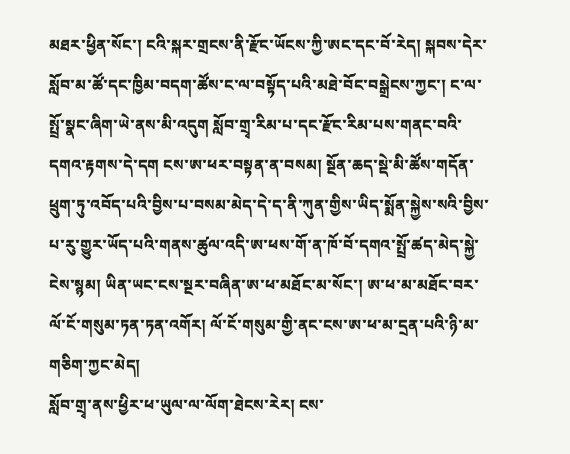མཐར་ཕྱིན་སོང་། ངའི་སྐར་གྲངས་ནི་རྫོང་ཡོངས་ཀྱི་ཨང་དང་བོ་རེད། སྐབས་དེར་སློབ་མ་ཚོ་དང་ཁྱིམ་བདག་ཚོས་ང་ལ་བསྟོད་པའི་མཐེ་བོང་བསྒྲེངས་ཀྱང་། ང་ལ་སྤྲོ་སྣང་ཞིག་ཡེ་ནས་མི་འདུག སློབ་གྲྭ་རིམ་པ་དང་རྫོང་རིམ་པས་གནང་བའི་དགའ་རྟགས་དེ་དག ངས་ཨ་ཕར་བསྟན་ན་བསམ། སྔོན་ཆད་སྡེ་མི་ཚོས་གདོན་ཕྲུག་ཏུ་འབོད་པའི་བྱིས་པ་བསམ་མེད་དེ་ད་ནི་ཀུན་གྱིས་ཡིད་སྨོན་སྐྱེས་སའི་བྱིས་པ་རུ་གྱུར་ཡོད་པའི་གནས་ཚུལ་འདི་ཨ་ཕས་གོ་ན་ཁོ་བོ་དགའ་སྤྲོ་ཚད་མེད་སྐྱེ་ངེས་སྙམ། ཡིན་ཡང་ངས་སྔར་བཞིན་ཨ་ཕ་མཐོང་མ་སོང་། ཨ་ཕ་མ་མཐོང་བར་ལོ་ངོ་གསུམ་ཏན་ཏན་འགོར། ལོ་ངོ་གསུམ་གྱི་ནང་ངས་ཨ་ཕ་མ་དྲན་པའི་ཉི་མ་གཅིག་ཀྱང་མེད།
སློབ་གྲྭ་ནས་ཕྱིར་ཕ་ཡུལ་ལ་ལོག་ཐེངས་རེར། ངས་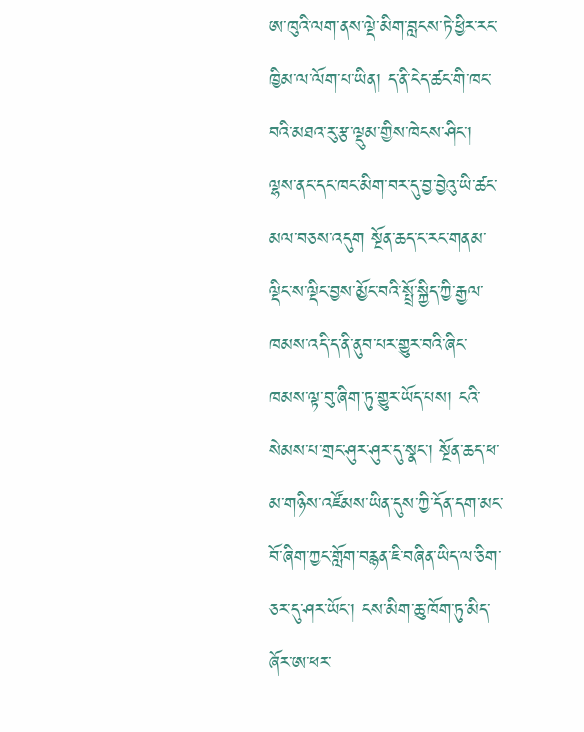ཨ་ཁུའི་ལག་ནས་ལྡེ་མིག་བླངས་ཏེ་ཕྱིར་རང་ཁྱིམ་ལ་ལོག་པ་ཡིན། ད་ནི་ངེད་ཚང་གི་ཁང་བའི་མཐའ་རུ་རྩ་ལྡུམ་གྱིས་ཁེངས་ཤིང་། ལྷས་ནང་དང་ཁང་མིག་བར་དུ་བྱ་བྱེའུ་ཡི་ཚང་མལ་བཅས་འདུག སྔོན་ཆད་ང་རང་གནམ་ལྡིང་ས་ལྡིང་བྱས་མྱོང་བའི་སྤྲོ་སྐྱིད་ཀྱི་རྒྱལ་ཁམས་འདི་ད་ནི་ནུབ་པར་གྱུར་བའི་ཞིང་ཁམས་ལྟ་བུ་ཞིག་ཏུ་གྱུར་ཡོད་པས། ངའི་སེམས་པ་གྲང་ཤུར་ཤུར་དུ་སྣང་། སྔོན་ཆད་ཕ་མ་གཉིས་འཛོམས་ཡིན་དུས་ཀྱི་དོན་དག་མང་བོ་ཞིག་ཀྱང་གློག་བརྙན་ཇི་བཞིན་ཡིད་ལ་ཅིག་ཅར་དུ་ཤར་ཡོང་། ངས་མིག་ཆུ་ཁོག་ཏུ་མིད་ཞོར་ཨ་ཕར་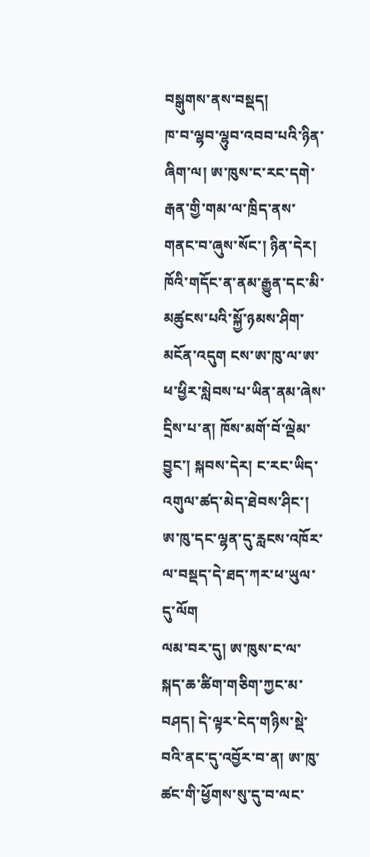བསྒུགས་ནས་བསྡད།
ཁ་བ་ལྷབ་ལྷུབ་འབབ་པའི་ཉིན་ཞིག་ལ། ཨ་ཁུས་ང་རང་དགེ་རྒན་གྱི་གམ་ལ་ཁྲིད་ནས་གནང་བ་ཞུས་སོང་། ཉིན་དེར། ཁོའི་གདོང་ན་ནམ་རྒྱུན་དང་མི་མཚུངས་པའི་སྐྱོ་ཉམས་ཤིག་མངོན་འདུག ངས་ཨ་ཁུ་ལ་ཨ་ཕ་ཕྱིར་སླེབས་པ་ཡིན་ནམ་ཞེས་དྲིས་པ་ན། ཁོས་མགོ་བོ་ལྡེམ་བྱུང་། སྐབས་དེར། ང་རང་ཡིད་འགུལ་ཚད་མེད་ཐེབས་ཤིང་། ཨ་ཁུ་དང་ལྷན་དུ་རླངས་འཁོར་ལ་བསྡད་དེ་ཐད་ཀར་ཕ་ཡུལ་དུ་ལོག
ལམ་བར་དུ། ཨ་ཁུས་ང་ལ་སྐད་ཆ་ཚིག་གཅིག་ཀྱང་མ་བཤད། དེ་ལྟར་ངེད་གཉིས་སྡེ་བའི་ནང་དུ་འབྱོར་བ་ན། ཨ་ཁུ་ཚང་གི་ཕྱོགས་སུ་དུ་བ་ལང་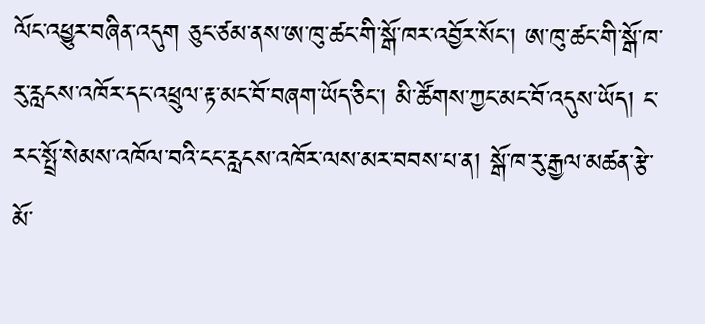ལོང་འཕྱུར་བཞིན་འདུག ཅུང་ཙམ་ནས་ཨ་ཁུ་ཚང་གི་སྒོ་ཁར་འབྱོར་སོང་། ཨ་ཁུ་ཚང་གི་སྒོ་ཁ་རུ་རླངས་འཁོར་དང་འཕྲུལ་རྟ་མང་བོ་བཞག་ཡོད་ཅིང་། མི་ཚོགས་ཀྱང་མང་བོ་འདུས་ཡོད། ང་རང་སྤྲོ་སེམས་འཁོལ་བའི་ངང་རླངས་འཁོར་ལས་མར་བབས་པ་ན། སྒོ་ཁ་རུ་རྒྱལ་མཚན་རྩེ་མོ་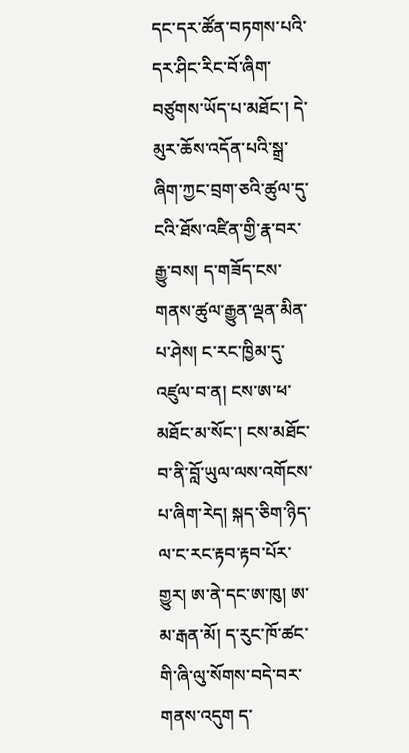དང་དར་ཚོན་བཏགས་པའི་དར་ཤིང་རིང་བོ་ཞིག་བཙུགས་ཡོད་པ་མཐོང་། དེ་མུར་ཆོས་འདོན་པའི་སྒྲ་ཞིག་ཀྱང་བྲག་ཅའི་ཚུལ་དུ་ངའི་ཐོས་འཛིན་གྱི་རྣ་བར་རྒྱུ་བས། ད་གཟོད་ངས་གནས་ཚུལ་རྒྱུན་ལྡན་མིན་པ་ཤེས། ང་རང་ཁྱིམ་དུ་འཛུལ་བ་ན། ངས་ཨ་ཕ་མཐོང་མ་སོང་། ངས་མཐོང་བ་ནི་བློ་ཡུལ་ལས་འགོངས་པ་ཞིག་རེད། སྐད་ཅིག་ཉིད་ལ་ང་རང་རྟབ་རྟབ་པོར་གྱུར། ཨ་ནེ་དང་ཨ་ཁུ། ཨ་མ་རྒན་མོ། ད་རུང་ཁོ་ཚང་གི་ཞི་ལུ་སོགས་བདེ་བར་གནས་འདུག ད་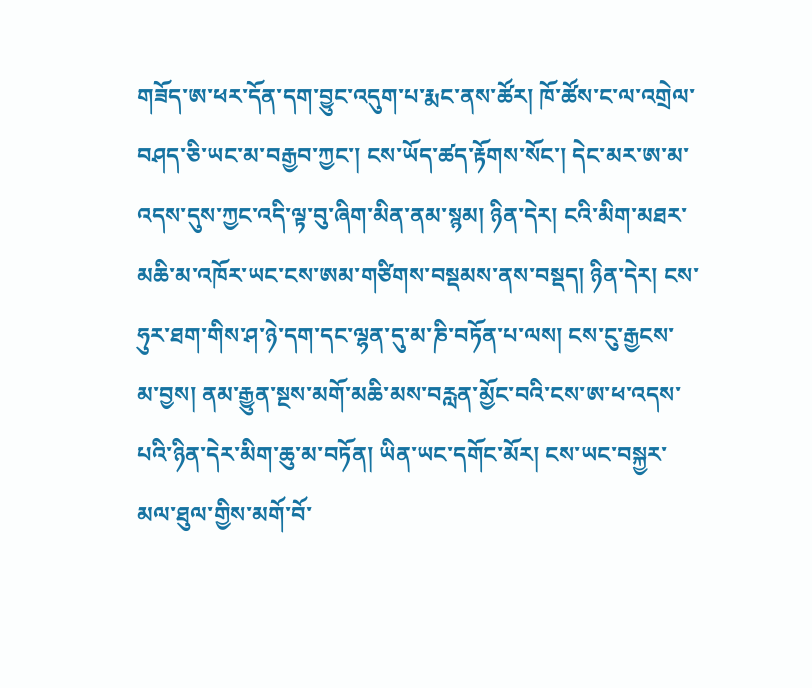གཟོད་ཨ་ཕར་དོན་དག་བྱུང་འདུག་པ་རྨང་ནས་ཚོར། ཁོ་ཚོས་ང་ལ་འགྲེལ་བཤད་ཅི་ཡང་མ་བརྒྱབ་ཀྱང་། ངས་ཡོད་ཚད་རྟོགས་སོང་། དེང་མར་ཨ་མ་འདས་དུས་ཀྱང་འདི་ལྟ་བུ་ཞིག་མིན་ནམ་སྙམ། ཉིན་དེར། ངའི་མིག་མཐར་མཆི་མ་འཁོར་ཡང་ངས་ཨམ་གཙིགས་བསྡམས་ནས་བསྡད། ཉིན་དེར། ངས་ཧུར་ཐག་གིས་ཤ་ཉེ་དག་དང་ལྷན་དུ་མ་ཎི་བཏོན་པ་ལས། ངས་ངུ་རྒྱངས་མ་བྱས། ནམ་རྒྱུན་སྔས་མགོ་མཆི་མས་བརླན་མྱོང་བའི་ངས་ཨ་ཕ་འདས་པའི་ཉིན་དེར་མིག་ཆུ་མ་བཏོན། ཡིན་ཡང་དགོང་མོར། ངས་ཡང་བསྐྱར་མལ་ཐུལ་གྱིས་མགོ་བོ་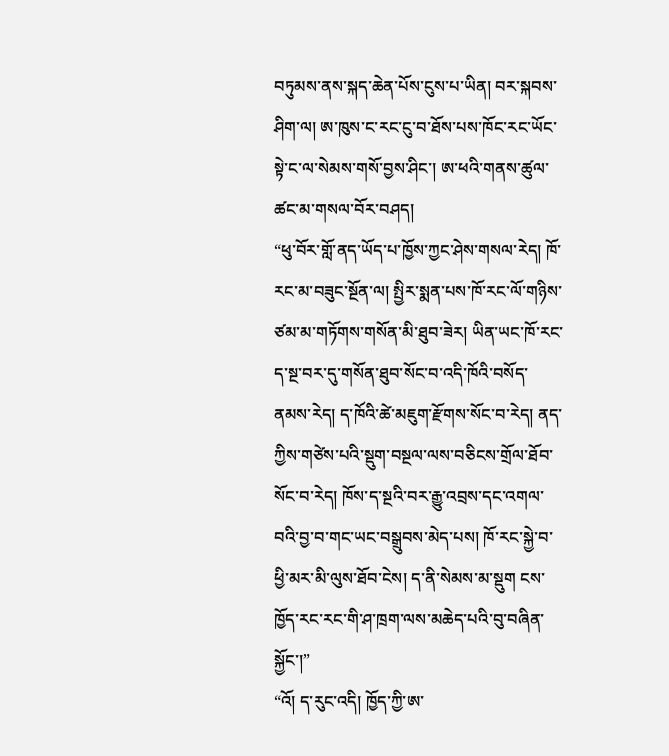བཏུམས་ནས་སྐད་ཆེན་པོས་ངུས་པ་ཡིན། བར་སྐབས་ཤིག་ལ། ཨ་ཁུས་ང་རང་ངུ་བ་ཐོས་པས་ཁོང་རང་ཡོང་སྟེ་ང་ལ་སེམས་གསོ་བྱས་ཤིང་། ཨ་ཕའི་གནས་ཚུལ་ཚང་མ་གསལ་བོར་བཤད།
“ཕུ་བོར་གློ་ནད་ཡོད་པ་ཁྱོས་ཀྱང་ཤེས་གསལ་རེད། ཁོ་རང་མ་བཟུང་སྔོན་ལ། སྤྱིར་སྨན་པས་ཁོ་རང་ལོ་གཉིས་ཙམ་མ་གཏོགས་གསོན་མི་ཐུབ་ཟེར། ཡིན་ཡང་ཁོ་རང་ད་སྔ་བར་དུ་གསོན་ཐུབ་སོང་བ་འདི་ཁོའི་བསོད་ནམས་རེད། ད་ཁོའི་ཚེ་མཇུག་རྫོགས་སོང་བ་རེད། ནད་ཀྱིས་གཙེས་པའི་སྡུག་བསྔལ་ལས་བཅིངས་གྲོལ་ཐོབ་སོང་བ་རེད། ཁོས་ད་སྔའི་བར་རྒྱུ་འབྲས་དང་འགལ་བའི་བྱ་བ་གང་ཡང་བསྒྲུབས་མེད་པས། ཁོ་རང་སྐྱེ་བ་ཕྱི་མར་མི་ལུས་ཐོབ་ངེས། ད་ནི་སེམས་མ་སྡུག ངས་ཁྱོད་རང་རང་གི་ཤ་ཁྲག་ལས་མཆེད་པའི་བུ་བཞིན་སྐྱོང་།”
“འོ། ད་རུང་འདི། ཁྱོད་ཀྱི་ཨ་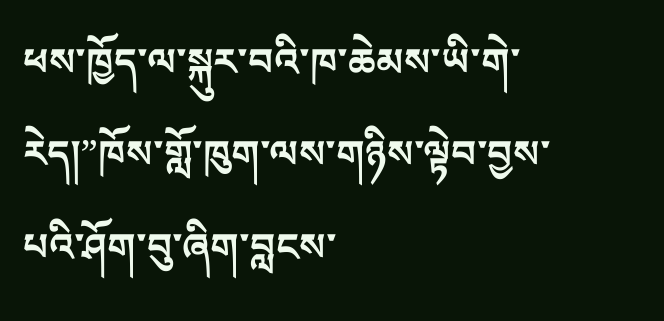ཕས་ཁྱོད་ལ་སྐུར་བའི་ཁ་ཆེམས་ཡི་གེ་རེད།”ཁོས་གློ་ཁུག་ལས་གཉིས་ལྟེབ་བྱས་པའི་ཤོག་བུ་ཞིག་བླངས་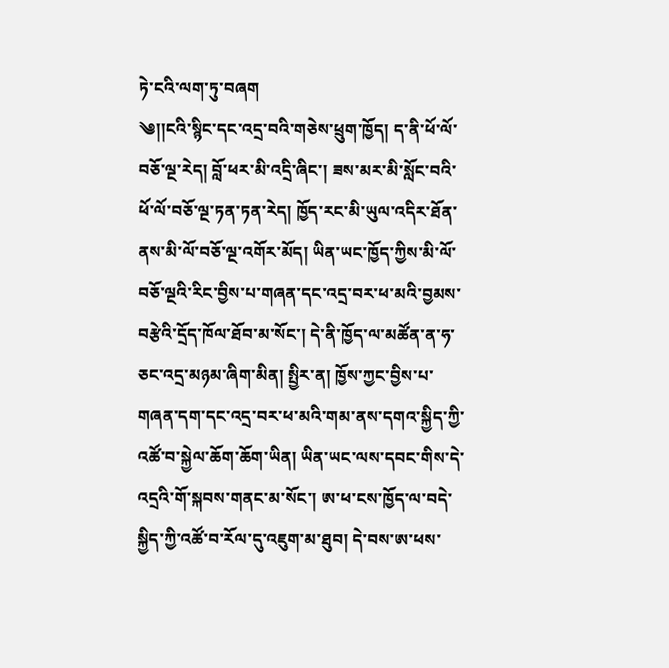ཏེ་ངའི་ལག་ཏུ་བཞག
༄།།ངའི་སྙིང་དང་འདྲ་བའི་གཅེས་ཕྲུག་ཁྱོད། ད་ནི་ཕོ་ལོ་བཅོ་ལྔ་རེད། བློ་ཕར་མི་འདྲི་ཞིང་། ཟས་མར་མི་སློང་བའི་ཕོ་ལོ་བཅོ་ལྔ་ཏན་ཏན་རེད། ཁྱོད་རང་མི་ཡུལ་འདིར་ཐོན་ནས་མི་ལོ་བཅོ་ལྔ་འགོར་མོད། ཡིན་ཡང་ཁྱོད་ཀྱིས་མི་ལོ་བཅོ་ལྔའི་རིང་བྱིས་པ་གཞན་དང་འདྲ་བར་ཕ་མའི་བྱམས་བརྩེའི་དྲོད་ཁོལ་ཐོབ་མ་སོང་། དེ་ནི་ཁྱོད་ལ་མཚོན་ན་ཧ་ཅང་འདྲ་མཉམ་ཞིག་མིན། སྤྱིར་ན། ཁྱོས་ཀྱང་བྱིས་པ་གཞན་དག་དང་འདྲ་བར་ཕ་མའི་གམ་ནས་དགའ་སྐྱིད་ཀྱི་འཚོ་བ་སྐྱེལ་ཆོག་ཆོག་ཡིན། ཡིན་ཡང་ལས་དབང་གིས་དེ་འདྲའི་གོ་སྐབས་གནང་མ་སོང་། ཨ་ཕ་ངས་ཁྱོད་ལ་བདེ་སྐྱིད་ཀྱི་འཚོ་བ་རོལ་དུ་འཇུག་མ་ཐུབ། དེ་བས་ཨ་ཕས་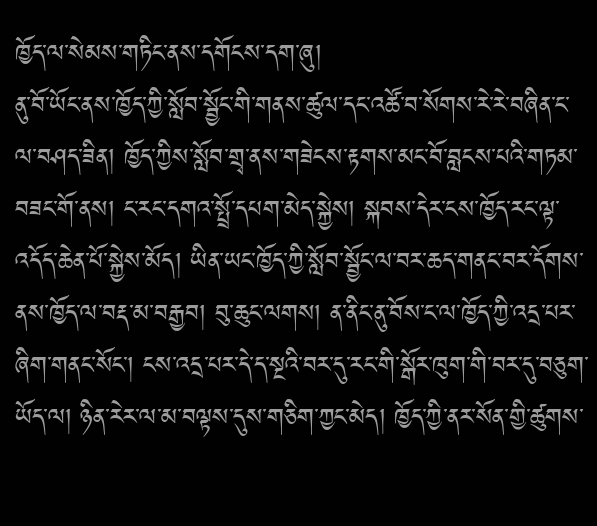ཁྱོད་ལ་སེམས་གཏིང་ནས་དགོངས་དག་ཞུ།
ནུ་བོ་ཡོང་ནས་ཁྱོད་ཀྱི་སློབ་སྦྱོང་གི་གནས་ཚུལ་དང་འཚོ་བ་སོགས་རེ་རེ་བཞིན་ང་ལ་བཤད་ཟིན། ཁྱོད་ཀྱིས་སློབ་གྲྭ་ནས་གཟེངས་རྟགས་མང་བོ་བླངས་པའི་གཏམ་བཟང་གོ་ནས། ང་རང་དགའ་སྤྲོ་དཔག་མེད་སྐྱེས། སྐབས་དེར་ངས་ཁྱོད་རང་ལྟ་འདོད་ཆེན་པོ་སྐྱེས་མོད། ཡིན་ཡང་ཁྱོད་ཀྱི་སློབ་སྦྱོང་ལ་བར་ཆད་གནང་བར་དོགས་ནས་ཁྱོད་ལ་བརྡ་མ་བརྒྱབ། བུ་ཆུང་ལགས། ན་ནིང་ནུ་བོས་ང་ལ་ཁྱོད་ཀྱི་འདྲ་པར་ཞིག་གནང་སོང་། ངས་འདྲ་པར་དེ་ད་སྔའི་བར་དུ་རང་གི་སྒོར་ཁུག་གི་བར་དུ་བཅུག་ཡོད་ལ། ཉིན་རེར་ལ་མ་བལྟས་དུས་གཅིག་ཀྱང་མེད། ཁྱོད་ཀྱི་ནར་སོན་གྱི་ཚུགས་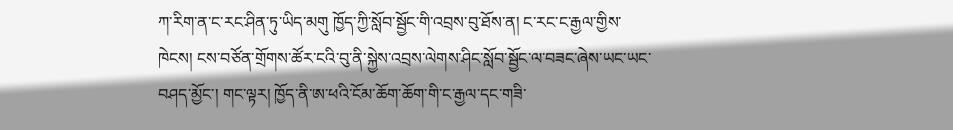ཀ་རིག་ན་ང་རང་ཤིན་ཏུ་ཡིད་མགུ ཁྱོད་ཀྱི་སློབ་སྦྱོང་གི་འབྲས་བུ་ཐོས་ན། ང་རང་ང་རྒྱལ་གྱིས་ཁེངས། ངས་བཙོན་གྲོགས་ཚོར་ངའི་བུ་ནི་སྐྱེས་འབྲས་ལེགས་ཤིང་སློབ་སྦྱོང་ལ་བཟང་ཞེས་ཡང་ཡང་བཤད་མྱོང་། གང་ལྟར། ཁྱོད་ནི་ཨ་ཕའི་ངོམ་ཆོག་ཆོག་གི་ང་རྒྱལ་དང་གཟི་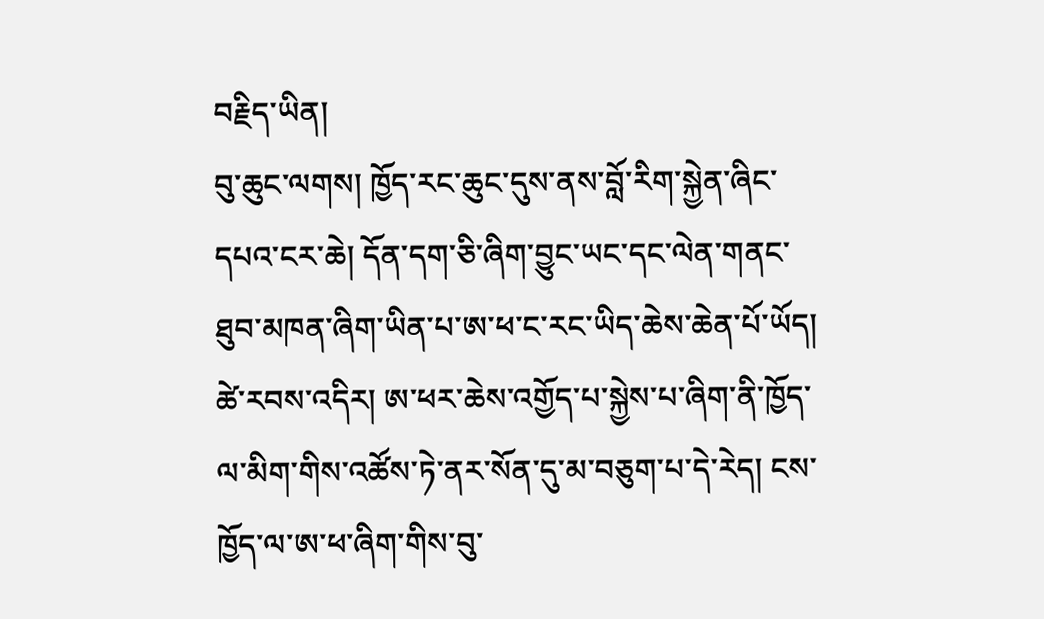བརྗིད་ཡིན།
བུ་ཆུང་ལགས། ཁྱོད་རང་ཆུང་དུས་ནས་བློ་རིག་སྐྱེན་ཞིང་དཔའ་ངར་ཆེ། དོན་དག་ཅི་ཞིག་བྱུང་ཡང་དང་ལེན་གནང་ཐུབ་མཁན་ཞིག་ཡིན་པ་ཨ་ཕ་ང་རང་ཡིད་ཆེས་ཆེན་པོ་ཡོད། ཚེ་རབས་འདིར། ཨ་ཕར་ཆེས་འགྱོད་པ་སྐྱེས་པ་ཞིག་ནི་ཁྱོད་ལ་མིག་གིས་འཚོས་ཏེ་ནར་སོན་དུ་མ་བཅུག་པ་དེ་རེད། ངས་ཁྱོད་ལ་ཨ་ཕ་ཞིག་གིས་བུ་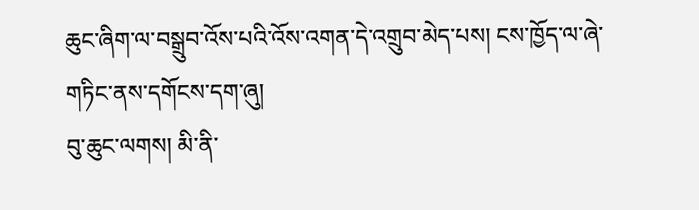ཆུང་ཞིག་ལ་བསྒྲུབ་འོས་པའི་འོས་འགན་དེ་འགྲུབ་མེད་པས། ངས་ཁྱོད་ལ་ཞེ་གཏིང་ནས་དགོངས་དག་ཞུ།
བུ་ཆུང་ལགས། མི་ནི་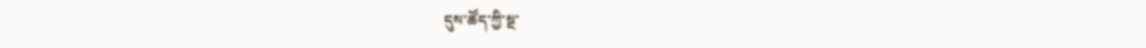དུས་ཚོད་ཀྱི་སྔ་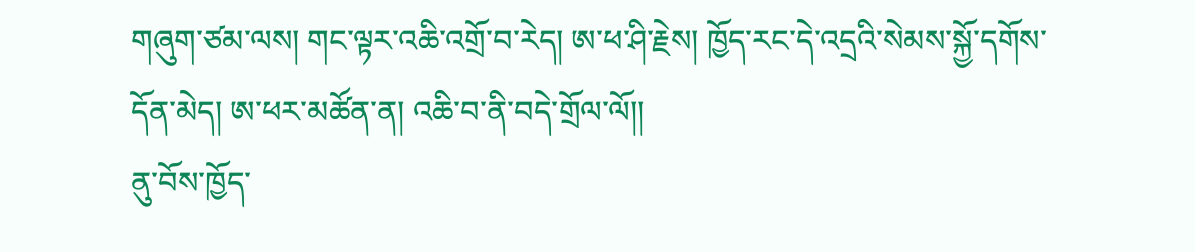གཞུག་ཙམ་ལས། གང་ལྟར་འཆི་འགྲོ་བ་རེད། ཨ་ཕ་ཤི་རྗེས། ཁྱོད་རང་དེ་འདྲའི་སེམས་སྐྱོ་དགོས་དོན་མེད། ཨ་ཕར་མཚོན་ན། འཆི་བ་ནི་བདེ་གྲོལ་ལོ།།
ནུ་བོས་ཁྱོད་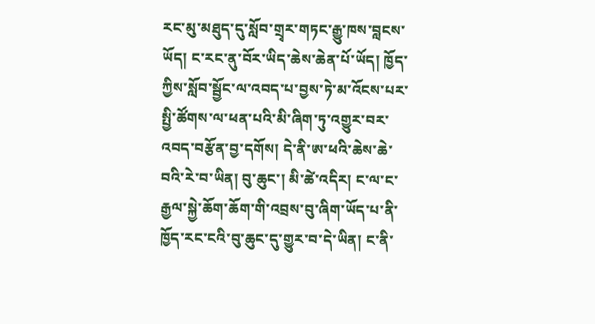རང་མུ་མཐུད་དུ་སློབ་གྲྭར་གཏང་རྒྱུ་ཁས་བླངས་ཡོད། ང་རང་ནུ་བོར་ཡིད་ཆེས་ཆེན་པོ་ཡོད། ཁྱོད་ཀྱིས་སློབ་སྦྱོང་ལ་འབད་པ་བྱས་ཏེ་མ་འོངས་པར་སྤྱི་ཚོགས་ལ་ཕན་པའི་མི་ཞིག་ཏུ་འགྱུར་བར་འབད་བརྩོན་བྱ་དགོས། དེ་ནི་ཨ་ཕའི་ཆེས་ཆེ་བའི་རེ་བ་ཡིན། བུ་ཆུང་། མི་ཚེ་འདིར། ང་ལ་ང་རྒྱལ་སྐྱེ་ཆོག་ཆོག་གི་འབྲས་བུ་ཞིག་ཡོད་པ་ནི་ཁྱོད་རང་ངའི་བུ་ཆུང་དུ་གྱུར་བ་དེ་ཡིན། ང་ནི་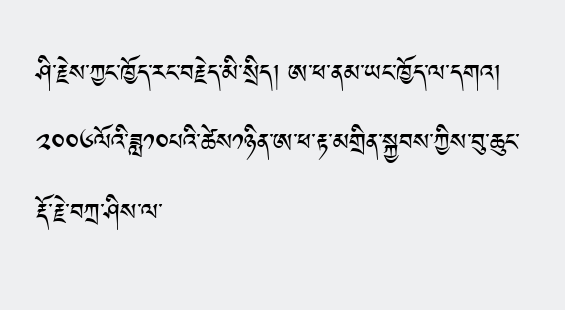ཤི་རྗེས་ཀྱང་ཁྱོད་རང་བརྗེད་མི་སྲིད། ཨ་ཕ་ནམ་ཡང་ཁྱོད་ལ་དགའ།
༢༠༠༦ལོའི་ཟླ༡༠པའི་ཚེས༡ཉིན་ཨ་ཕ་རྟ་མགྲིན་སྐྱབས་ཀྱིས་བུ་ཆུང་རྡོ་རྗེ་བཀྲ་ཤིས་ལ་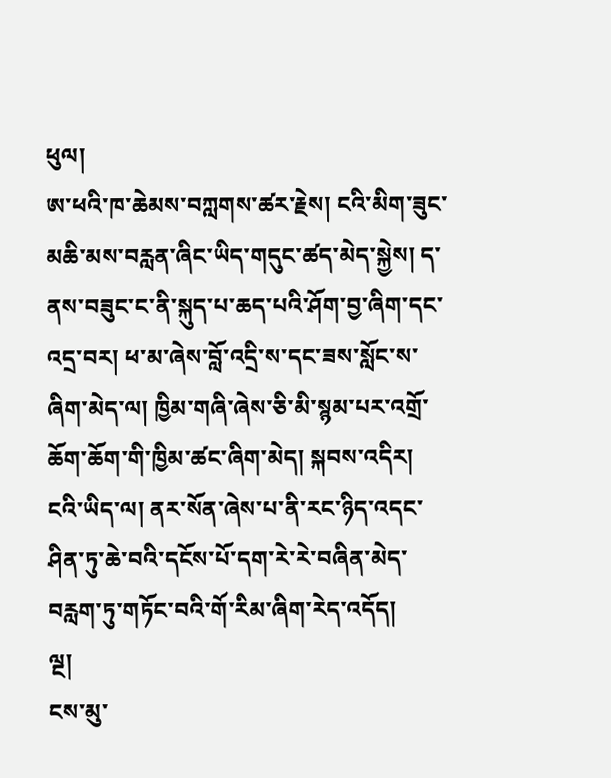ཕུལ།
ཨ་ཕའི་ཁ་ཆེམས་བཀླགས་ཚར་རྗེས། ངའི་མིག་ཟུང་མཆི་མས་བརླན་ཞིང་ཡིད་གདུང་ཚད་མེད་སྐྱེས། ད་ནས་བཟུང་ང་ནི་སྐུད་པ་ཆད་པའི་ཤོག་བྱ་ཞིག་དང་འདྲ་བར། ཕ་མ་ཞེས་བློ་འདྲི་ས་དང་ཟས་སློང་ས་ཞིག་མེད་ལ། ཁྱིམ་གཞི་ཞེས་ཅི་མི་སྙམ་པར་འགྲོ་ཆོག་ཆོག་གི་ཁྱིམ་ཚང་ཞིག་མེད། སྐབས་འདིར། ངའི་ཡིད་ལ། ནར་སོན་ཞེས་པ་ནི་རང་ཉིད་འདང་ཤིན་ཏུ་ཆེ་བའི་དངོས་པོ་དག་རེ་རེ་བཞིན་མེད་བརླག་ཏུ་གཏོང་བའི་གོ་རིམ་ཞིག་རེད་འདོད།
ལྔ།
ངས་མུ་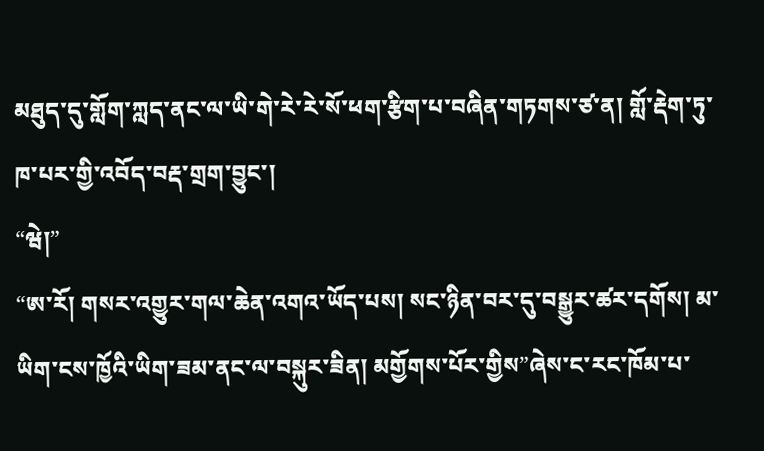མཐུད་དུ་གློག་ཀླད་ནང་ལ་ཡི་གེ་རེ་རེ་སོ་ཕག་རྩིག་པ་བཞིན་གཏགས་ཙ་ན། གློ་རྡེག་ཏུ་ཁ་པར་གྱི་འབོད་བརྡ་གྲག་བྱུང་།
“ཝེ།”
“ཨ་རོ། གསར་འགྱུར་གལ་ཆེན་འགའ་ཡོད་པས། སང་ཉིན་བར་དུ་བསྒྱུར་ཚར་དགོས། མ་ཡིག་ངས་ཁྱོའི་ཡིག་ཟམ་ནང་ལ་བསྐུར་ཟིན། མགྱོགས་པོར་གྱིས”ཞེས་ང་རང་ཁོམ་པ་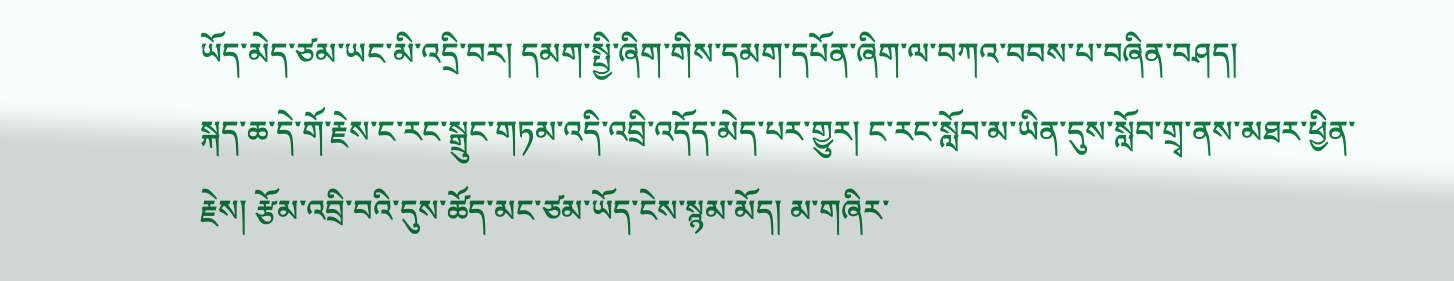ཡོད་མེད་ཙམ་ཡང་མི་འདྲི་བར། དམག་སྤྱི་ཞིག་གིས་དམག་དཔོན་ཞིག་ལ་བཀའ་བབས་པ་བཞིན་བཤད།
སྐད་ཆ་དེ་གོ་རྗེས་ང་རང་སྒྲུང་གཏམ་འདི་འབྲི་འདོད་མེད་པར་གྱུར། ང་རང་སློབ་མ་ཡིན་དུས་སློབ་གྲྭ་ནས་མཐར་ཕྱིན་རྗེས། རྩོམ་འབྲི་བའི་དུས་ཚོད་མང་ཙམ་ཡོད་ངེས་སྙམ་མོད། མ་གཞིར་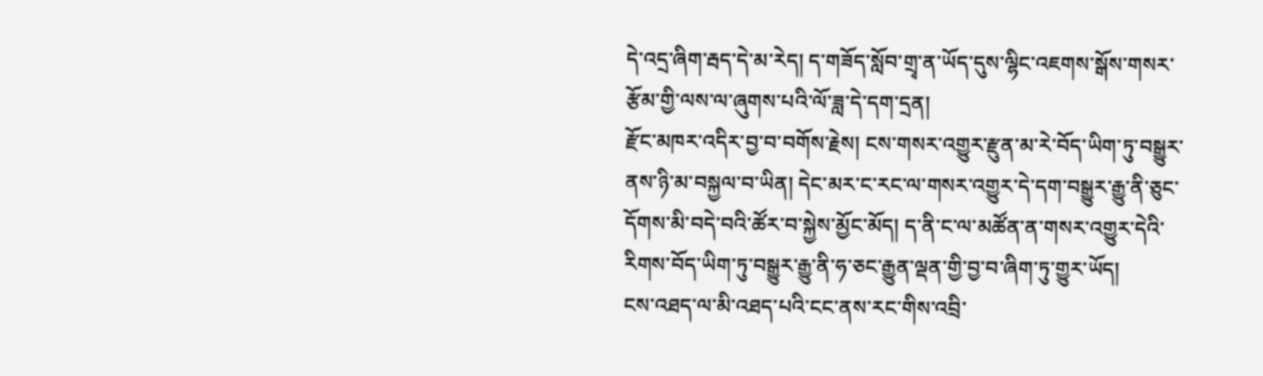དེ་འདྲ་ཞིག་རྦད་དེ་མ་རེད། ད་གཟོད་སློབ་གྲྭ་ན་ཡོད་དུས་ལྷིང་འཇགས་སྒོས་གསར་རྩོམ་གྱི་ལས་ལ་ཞུགས་པའི་ལོ་ཟླ་དེ་དག་དྲན།
རྫོང་མཁར་འདིར་བྱ་བ་བགོས་རྗེས། ངས་གསར་འགྱུར་རྫུན་མ་རེ་བོད་ཡིག་ཏུ་བསྒྱུར་ནས་ཉི་མ་བསྐྱལ་བ་ཡིན། དེང་མར་ང་རང་ལ་གསར་འགྱུར་དེ་དག་བསྒྱུར་རྒྱུ་ནི་ཅུང་དོགས་མི་བདེ་བའི་ཚོར་བ་སྐྱེས་མྱོང་མོད། ད་ནི་ང་ལ་མཚོན་ན་གསར་འགྱུར་དེའི་རིགས་བོད་ཡིག་ཏུ་བསྒྱུར་རྒྱུ་ནི་ཧ་ཅང་རྒྱུན་ལྡན་གྱི་བྱ་བ་ཞིག་ཏུ་གྱུར་ཡོད།
ངས་འཐད་ལ་མི་འཐད་པའི་ངང་ནས་རང་གིས་འབྲི་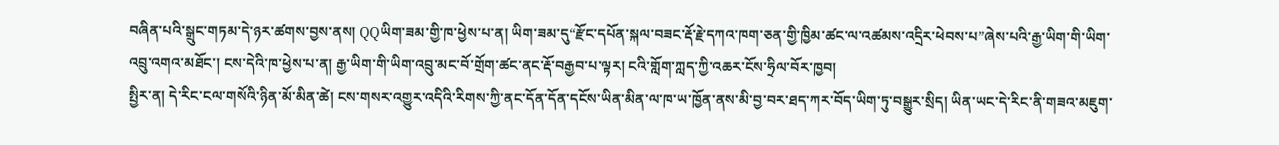བཞིན་པའི་སྒྲུང་གཏམ་དེ་ཉར་ཚགས་བྱས་ནས། QQཡིག་ཟམ་གྱི་ཁ་ཕྱེས་པ་ན། ཡིག་ཟམ་དུ“རྫོང་དཔོན་སྐལ་བཟང་རྡོ་རྗེ་དཀའ་ཁག་ཅན་གྱི་ཁྱིམ་ཚང་ལ་འཚམས་འདྲིར་ཕེབས་པ”ཞེས་པའི་རྒྱ་ཡིག་གི་ཡིག་འབྲུ་འགའ་མཐོང་། ངས་དེའི་ཁ་ཕྱེས་པ་ན། རྒྱ་ཡིག་གི་ཡིག་འབྲུ་མང་བོ་གྲོག་ཚང་ནང་རྡོ་བརྒྱབ་པ་ལྟར། ངའི་གློག་ཀླད་ཀྱི་འཆར་ངོས་ཧྲིལ་བོར་ཁྱབ།
སྤྱིར་ན། དེ་རིང་ངལ་གསོའི་ཉིན་མོ་མིན་ཚེ། ངས་གསར་འགྱུར་འདིའི་རིགས་ཀྱི་ནང་དོན་དོན་དངོས་ཡིན་མིན་ལ་ཁ་ཡ་ཁྱོན་ནས་མི་བྱ་བར་ཐད་ཀར་བོད་ཡིག་ཏུ་བསྒྱུར་སྲིད། ཡིན་ཡང་དེ་རིང་ནི་གཟའ་མཇུག་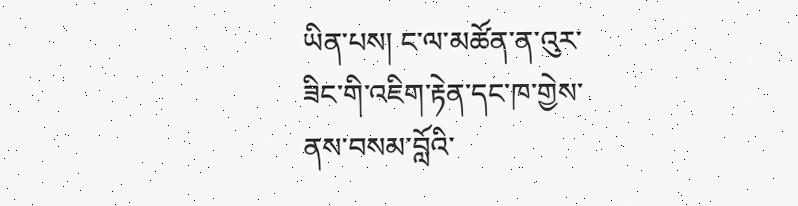ཡིན་པས། ང་ལ་མཚོན་ན་འུར་ཟིང་གི་འཇིག་རྟེན་དང་ཁ་གྱེས་ནས་བསམ་བློའི་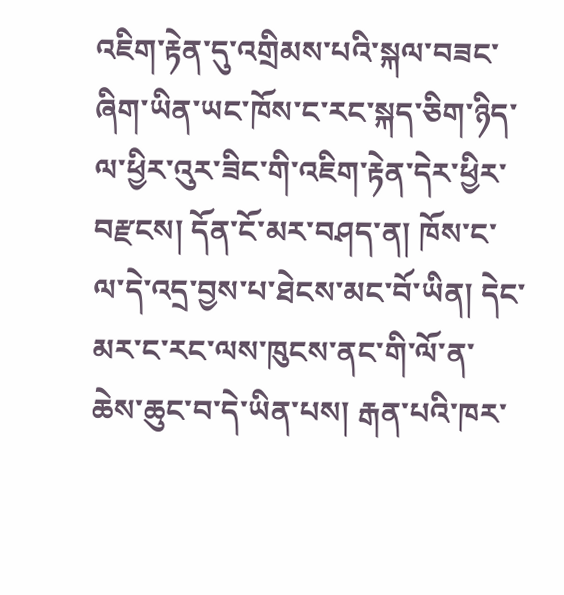འཇིག་རྟེན་དུ་འགྲིམས་པའི་སྐལ་བཟང་ཞིག་ཡིན་ཡང་ཁོས་ང་རང་སྐད་ཅིག་ཉིད་ལ་ཕྱིར་འུར་ཟིང་གི་འཇིག་རྟེན་དེར་ཕྱིར་བརྫངས། དོན་ངོ་མར་བཤད་ན། ཁོས་ང་ལ་དེ་འདྲ་བྱས་པ་ཐེངས་མང་བོ་ཡིན། དེང་མར་ང་རང་ལས་ཁུངས་ནང་གི་ལོ་ན་ཆེས་ཆུང་བ་དེ་ཡིན་པས། རྒན་པའི་ཁར་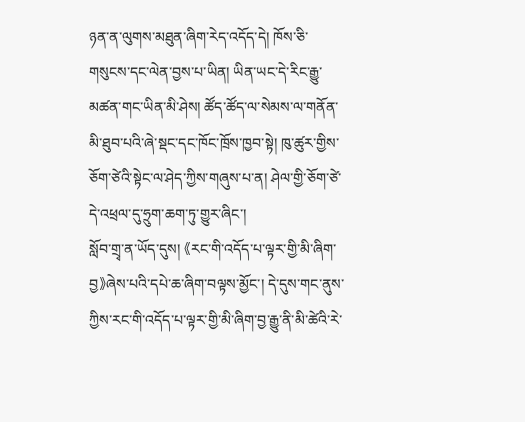ཉན་ན་ལུགས་མཐུན་ཞིག་རེད་འདོད་དེ། ཁོས་ཅི་གསུངས་དང་ལེན་བྱས་པ་ཡིན། ཡིན་ཡང་དེ་རིང་རྒྱུ་མཚན་གང་ཡིན་མི་ཤེས། ཚོད་ཚོད་ལ་སེམས་ལ་གནོན་མི་ཐུབ་པའི་ཞེ་སྡང་དང་ཁོང་ཁྲོས་ཁྱབ་སྟེ། ཁུ་ཚུར་གྱིས་ཅོག་ཙེའི་སྟེང་ལ་ཤེད་ཀྱིས་གཞུས་པ་ན། ཤེལ་གྱི་ཅོག་ཙེ་དེ་འཕྲལ་དུ་ཧྲུག་ཆག་ཏུ་གྱུར་ཞིང་།
སློབ་གྲྭ་ན་ཡོད་དུས། 《རང་གི་འདོད་པ་ལྟར་གྱི་མི་ཞིག་བྱ》ཞེས་པའི་དཔེ་ཆ་ཞིག་བལྟས་མྱོང་། དེ་དུས་གང་ནུས་ཀྱིས་རང་གི་འདོད་པ་ལྟར་གྱི་མི་ཞིག་བྱ་རྒྱུ་ནི་མི་ཚེའི་རེ་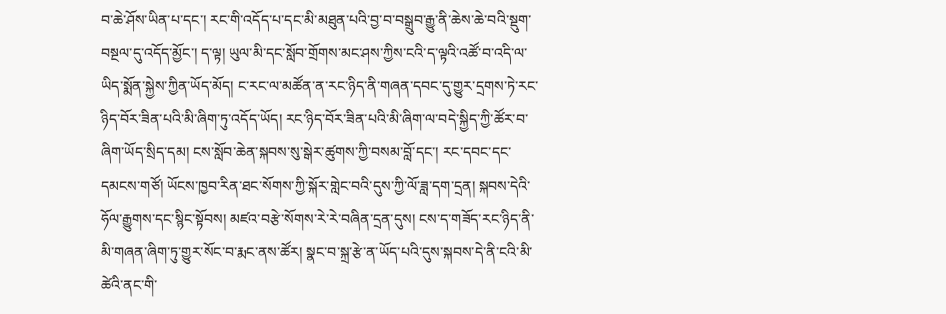བ་ཆེ་ཤོས་ཡིན་པ་དང་། རང་གི་འདོད་པ་དང་མི་མཐུན་པའི་བྱ་བ་བསྒྲུབ་རྒྱུ་ནི་ཆེས་ཆེ་བའི་སྡུག་བསྔལ་དུ་འདོད་མྱོང་། ད་ལྟ། ཡུལ་མི་དང་སློབ་གྲོགས་མང་ཤས་ཀྱིས་ངའི་ད་ལྟའི་འཚོ་བ་འདི་ལ་ཡིད་སྨོན་སྐྱེས་ཀྱིན་ཡོད་མོད། ང་རང་ལ་མཚོན་ན་རང་ཉིད་ནི་གཞན་དབང་དུ་གྱུར་དྲགས་ཏེ་རང་ཉིད་བོར་ཟིན་པའི་མི་ཞིག་ཏུ་འདོད་ཡོད། རང་ཉིད་བོར་ཟིན་པའི་མི་ཞིག་ལ་བདེ་སྐྱིད་ཀྱི་ཚོར་བ་ཞིག་ཡོད་སྲིད་དམ། ངས་སློབ་ཆེན་སྐབས་སུ་སྒེར་ཚུགས་ཀྱི་བསམ་བློ་དང་། རང་དབང་དང་དམངས་གཙོ། ཡོངས་ཁྱབ་རིན་ཐང་སོགས་ཀྱི་སྐོར་གླེང་བའི་དུས་ཀྱི་ལོ་ཟླ་དག་དྲན། སྐབས་དེའི་ཧོལ་རྒྱུགས་དང་སྙིང་སྟོབས། མཛའ་བརྩེ་སོགས་རེ་རེ་བཞིན་དྲན་དུས། ངས་ད་གཟོད་རང་ཉིད་ནི་མི་གཞན་ཞིག་ཏུ་གྱུར་སོང་བ་རྨང་ནས་ཚོར། སྣང་བ་སྐྲ་རྩེ་ན་ཡོད་པའི་དུས་སྐབས་དེ་ནི་ངའི་མི་ཚེའི་ནང་གི་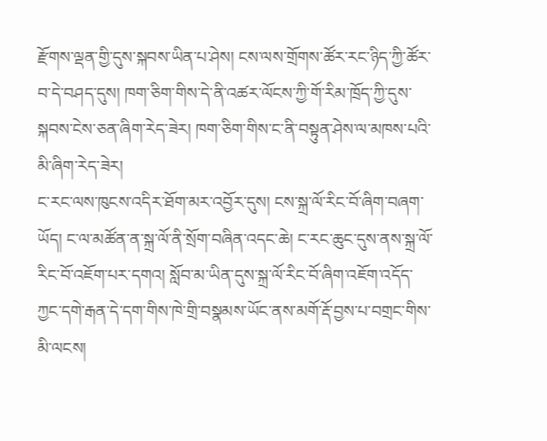རྫོགས་ལྡན་གྱི་དུས་སྐབས་ཡིན་པ་ཤེས། ངས་ལས་གྲོགས་ཚོར་རང་ཉིད་ཀྱི་ཚོར་བ་དེ་བཤད་དུས། ཁག་ཅིག་གིས་དེ་ནི་འཚར་ལོངས་ཀྱི་གོ་རིམ་ཁྲོད་ཀྱི་དུས་སྐབས་ངེས་ཅན་ཞིག་རེད་ཟེར། ཁག་ཅིག་གིས་ང་ནི་བསྟུན་ཤེས་ལ་མཁས་པའི་མི་ཞིག་རེད་ཟེར།
ང་རང་ལས་ཁུངས་འདིར་ཐོག་མར་འབྱོར་དུས། ངས་སྐྲ་ལོ་རིང་བོ་ཞིག་བཞག་ཡོད། ང་ལ་མཚོན་ན་སྐྲ་ལོ་ནི་སྲོག་བཞིན་འདང་ཆེ། ང་རང་ཆུང་དུས་ནས་སྐྲ་ལོ་རིང་བོ་འཇོག་པར་དགའ། སློབ་མ་ཡིན་དུས་སྐྲ་ལོ་རིང་བོ་ཞིག་འཇོག་འདོད་ཀྱང་དགེ་རྒན་དེ་དག་གིས་ཁེ་གྲི་བསྣམས་ཡོང་ནས་མགོ་རྡོ་བྱས་པ་བགྲང་གིས་མི་ལངས།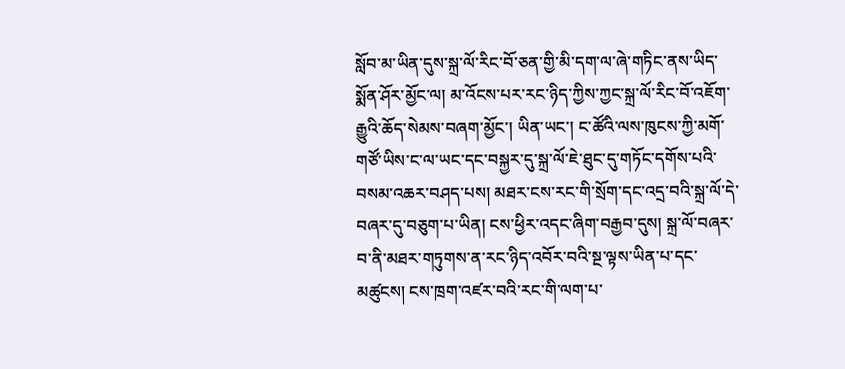སློབ་མ་ཡིན་དུས་སྐྲ་ལོ་རིང་བོ་ཅན་གྱི་མི་དག་ལ་ཞེ་གཏིང་ནས་ཡིད་སྨོན་ཤོར་མྱོང་ལ། མ་འོངས་པར་རང་ཉིད་ཀྱིས་ཀྱང་སྐྲ་ལོ་རིང་བོ་འཇོག་རྒྱུའི་ཆོད་སེམས་བཞག་མྱོང་། ཡིན་ཡང་། ང་ཚོའི་ལས་ཁུངས་ཀྱི་མགོ་གཙོ་ཡིས་ང་ལ་ཡང་དང་བསྐྱར་དུ་སྐྲ་ལོ་ཇེ་ཐུང་དུ་གཏོང་དགོས་པའི་བསམ་འཆར་བཤད་པས། མཐར་ངས་རང་གི་སྲོག་དང་འདྲ་བའི་སྐྲ་ལོ་དེ་བཞར་དུ་བཅུག་པ་ཡིན། ངས་ཕྱིར་འདང་ཞིག་བརྒྱབ་དུས། སྐྲ་ལོ་བཞར་བ་ནི་མཐར་གཏུགས་ན་རང་ཉིད་འབོར་བའི་སྔ་ལྟས་ཡིན་པ་དང་མཚུངས། ངས་ཁྲག་འཛར་བའི་རང་གི་ལག་པ་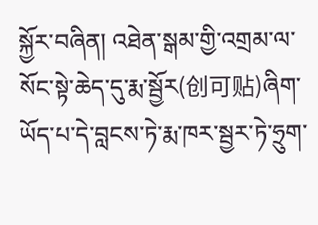སྐྱོར་བཞིན། འཐེན་སྒམ་གྱི་འགྲམ་ལ་སོང་སྟེ་ཆེད་དུ་རྨ་སྦྱོར(创可贴)ཞིག་ཡོད་པ་དེ་བླངས་ཏེ་རྨ་ཁར་སྦྱར་ཏེ་ཧྲུག་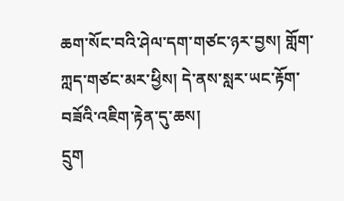ཆག་སོང་བའི་ཤེལ་དག་གཙང་ཉར་བྱས། གློག་ཀླད་གཙང་མར་ཕྱིས། དེ་ནས་སླར་ཡང་རྟོག་བཟོའི་འཇིག་རྟེན་དུ་ཆས།
དྲུག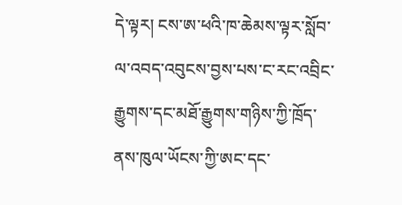དེ་ལྟར། ངས་ཨ་ཕའི་ཁ་ཆེམས་ལྟར་སློབ་ལ་འབད་འབུངས་བྱས་པས་ང་རང་འབྲིང་རྒྱུགས་དང་མཐོ་རྒྱུགས་གཉིས་ཀྱི་ཁྲོད་ནས་ཁུལ་ཡོངས་ཀྱི་ཨང་དང་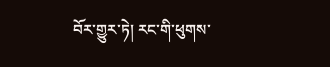བོར་གྱུར་ཏེ། རང་གི་ཕུགས་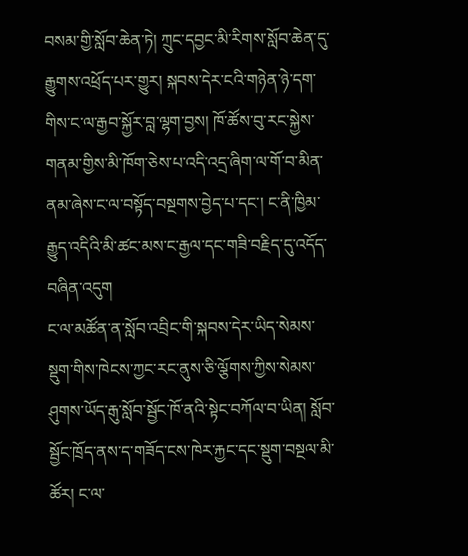བསམ་གྱི་སློབ་ཆེན་ཏེ། ཀྲུང་དབྱང་མི་རིགས་སློབ་ཆེན་དུ་རྒྱུགས་འཕྲོད་པར་གྱུར། སྐབས་དེར་ངའི་གཉེན་ཉེ་དག་གིས་ང་ལ་རྒྱབ་སྐྱོར་བླ་ལྷག་བྱས། ཁོ་ཚོས་བུ་རང་སྐྱེས་གནམ་གྱིས་མི་ཁོག་ཅེས་པ་འདི་འདྲ་ཞིག་ལ་གོ་བ་མིན་ནམ་ཞེས་ང་ལ་བསྟོད་བསྔགས་བྱེད་པ་དང་། ང་ནི་ཁྱིམ་རྒྱུད་འདིའི་མི་ཚང་མས་ང་རྒྱལ་དང་གཟི་བརྗིད་དུ་འདོད་བཞིན་འདུག
ང་ལ་མཚོན་ན་སློབ་འབྲིང་གི་སྐབས་དེར་ཡིད་སེམས་སྡུག་གིས་ཁེངས་ཀྱང་རང་ནུས་ཅི་ལྕོགས་ཀྱིས་སེམས་ཤུགས་ཡོད་རྒུ་སློབ་སྦྱོང་ཁོ་ནའི་སྟེང་བཀོལ་བ་ཡིན། སློབ་སྦྱོང་ཁྲོད་ནས་ད་གཟོད་ངས་ཁེར་རྐྱང་དང་སྡུག་བསྔལ་མི་ཚོར། ང་ལ་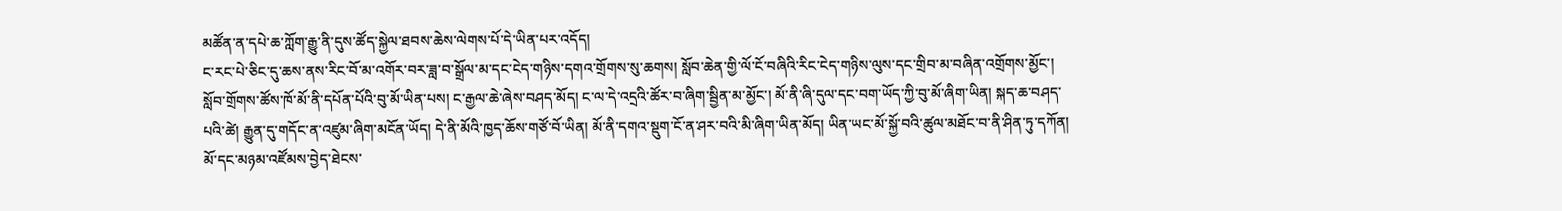མཚོན་ན་དཔེ་ཆ་ཀློག་རྒྱུ་ནི་དུས་ཚོད་སྐྱེལ་ཐབས་ཆེས་ལེགས་པོ་དེ་ཡིན་པར་འདོད།
ང་རང་པེ་ཅིང་དུ་ཆས་ནས་རིང་བོ་མ་འགོར་བར་ཟླ་བ་སྒྲོལ་མ་དང་ངེད་གཉིས་དགའ་གྲོགས་སུ་ཆགས། སློབ་ཆེན་གྱི་ལོ་ངོ་བཞིའི་རིང་ངེད་གཉིས་ལུས་དང་གྲིབ་མ་བཞིན་འགྲོགས་མྱོང་། སློབ་གྲོགས་ཚོས་ཁོ་མོ་ནི་དཔོན་པོའི་བུ་མོ་ཡིན་པས། ང་རྒྱལ་ཆེ་ཞེས་བཤད་མོད། ང་ལ་དེ་འདྲའི་ཚོར་བ་ཞིག་སྦྱིན་མ་མྱོང་། མོ་ནི་ཞི་དུལ་དང་བག་ཡོད་ཀྱི་བུ་མོ་ཞིག་ཡིན། སྐད་ཆ་བཤད་པའི་ཚེ། རྒྱུན་དུ་གདོང་ན་འཛུམ་ཞིག་མངོན་ཡོད། དེ་ནི་མོའི་ཁྱད་ཆོས་གཙོ་བོ་ཡིན། མོ་ནི་དགའ་སྡུག་ངོ་ན་ཤར་བའི་མི་ཞིག་ཡིན་མོད། ཡིན་ཡང་མོ་སྐྱོ་བའི་ཚུལ་མཐོང་བ་ནི་ཤིན་ཏུ་དཀོན། མོ་དང་མཉམ་འཛོམས་བྱེད་ཐེངས་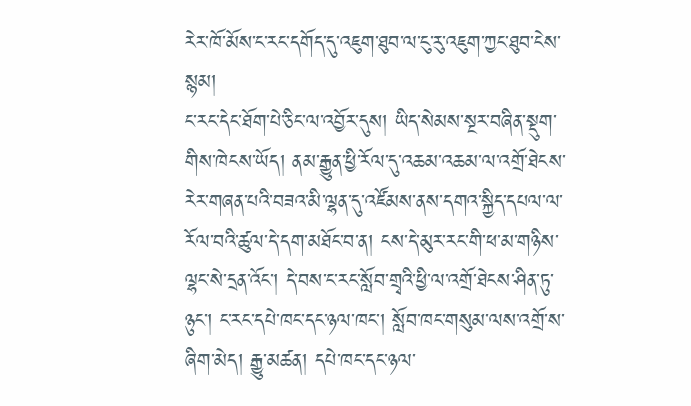རེར་ཁོ་མོས་ང་རང་དགོད་དུ་འཇུག་ཐུབ་ལ་ངུ་རུ་འཇུག་ཀྱང་ཐུབ་ངེས་སྙམ།
ང་རང་དེང་ཐོག་པེ་ཅིང་ལ་འབྱོར་དུས། ཡིད་སེམས་སྔར་བཞིན་སྡུག་གིས་ཁེངས་ཡོད། ནམ་རྒྱུན་ཕྱི་རོལ་དུ་འཆམ་འཆམ་ལ་འགྲོ་ཐེངས་རེར་གཞན་པའི་བཟའ་མི་ལྷན་དུ་འཛོམས་ནས་དགའ་སྐྱིད་དཔལ་ལ་རོལ་བའི་ཚུལ་དེ་དག་མཐོང་བ་ན། ངས་དེ་མུར་རང་གི་ཕ་མ་གཉིས་ལྷང་སེ་དྲན་འོང་། དེ་བས་ང་རང་སློབ་གྲྭའི་ཕྱི་ལ་འགྲོ་ཐེངས་ཤིན་ཏུ་ཉུང་། ང་རང་དཔེ་ཁང་དང་ཉལ་ཁང་། སློབ་ཁང་གསུམ་ལས་འགྲོ་ས་ཞིག་མེད། རྒྱུ་མཚན། དཔེ་ཁང་དང་ཉལ་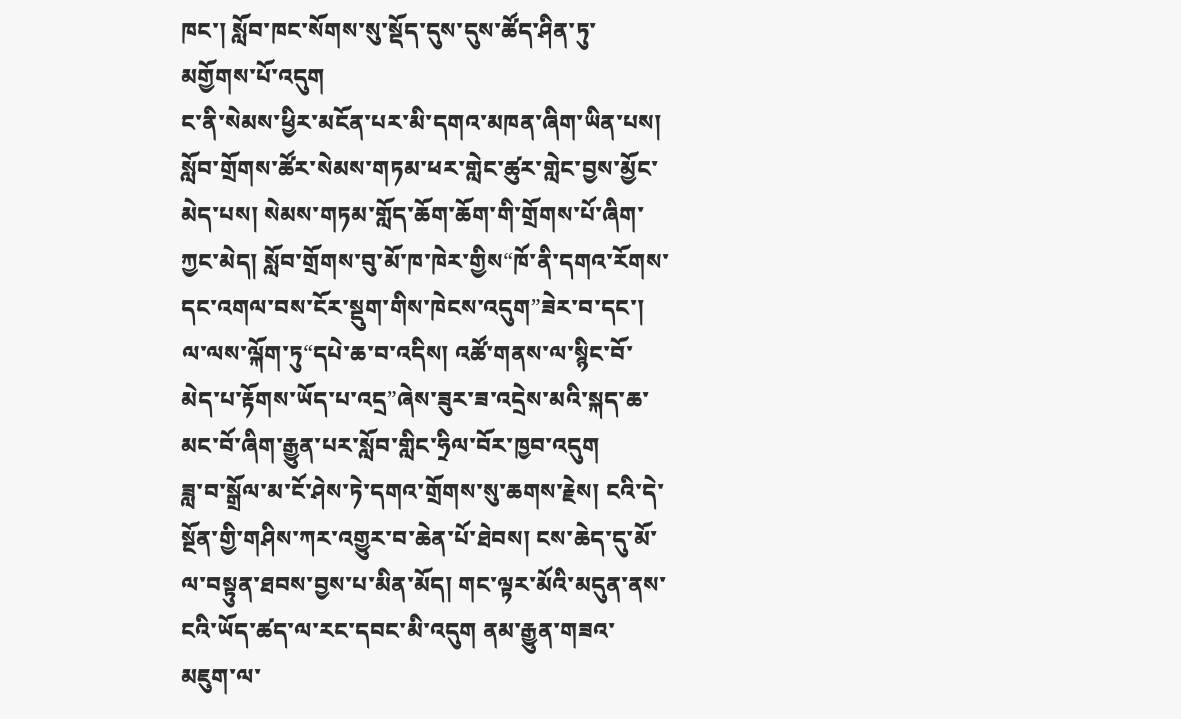ཁང་། སློབ་ཁང་སོགས་སུ་སྡོད་དུས་དུས་ཚོད་ཤིན་ཏུ་མགྱོགས་པོ་འདུག
ང་ནི་སེམས་ཕྱིར་མངོན་པར་མི་དགའ་མཁན་ཞིག་ཡིན་པས། སློབ་གྲོགས་ཚོར་སེམས་གཏམ་ཕར་གླེང་ཚུར་གླེང་བྱས་མྱོང་མེད་པས། སེམས་གཏམ་གློད་ཆོག་ཆོག་གི་གྲོགས་པོ་ཞིག་ཀྱང་མེད། སློབ་གྲོགས་བུ་མོ་ཁ་ཁེར་གྱིས“ཁོ་ནི་དགའ་རོགས་དང་འགལ་བས་ངོར་སྡུག་གིས་ཁེངས་འདུག”ཟེར་བ་དང་། ལ་ལས་ལྐོག་ཏུ“དཔེ་ཆ་བ་འདིས། འཚོ་གནས་ལ་སྙིང་བོ་མེད་པ་རྟོགས་ཡོད་པ་འདྲ”ཞེས་ཟུར་ཟ་འདྲེས་མའི་སྐད་ཆ་མང་བོ་ཞིག་རྒྱུན་པར་སློབ་གླིང་ཧྲིལ་བོར་ཁྱབ་འདུག
ཟླ་བ་སྒྲོལ་མ་ངོ་ཤེས་ཏེ་དགའ་གྲོགས་སུ་ཆགས་རྗེས། ངའི་དེ་སྔོན་གྱི་གཤིས་ཀར་འགྱུར་བ་ཆེན་པོ་ཐེབས། ངས་ཆེད་དུ་མོ་ལ་བསྟུན་ཐབས་བྱས་པ་མིན་མོད། གང་ལྟར་མོའི་མདུན་ནས་ངའི་ཡོད་ཚད་ལ་རང་དབང་མི་འདུག ནམ་རྒྱུན་གཟའ་མཇུག་ལ་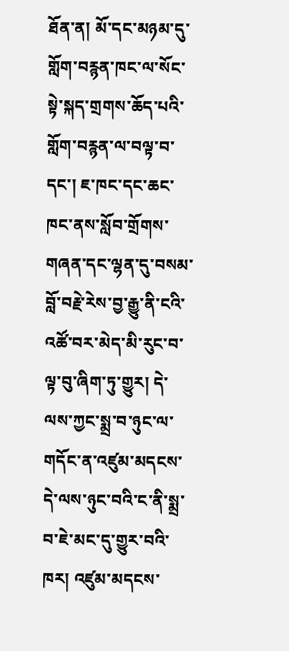ཐོན་ན། མོ་དང་མཉམ་དུ་གློག་བརྙན་ཁང་ལ་སོང་སྟེ་སྐད་གྲགས་ཆོད་པའི་གློག་བརྙན་ལ་བལྟ་བ་དང་། ཇ་ཁང་དང་ཆང་ཁང་ནས་སློབ་གྲོགས་གཞན་དང་ལྷན་དུ་བསམ་བློ་བརྗེ་རེས་བྱ་རྒྱུ་ནི་ངའི་འཚོ་བར་མེད་མི་རུང་བ་ལྟ་བུ་ཞིག་ཏུ་གྱུར། དེ་ལས་ཀྱང་སྨྲ་བ་ཉུང་ལ་གདོང་ན་འཛུམ་མདངས་དེ་ལས་ཉུང་བའི་ང་ནི་སྨྲ་བ་ཇེ་མང་དུ་གྱུར་བའི་ཁར། འཛུམ་མདངས་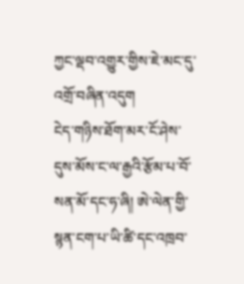ཀྱང་ལྡབ་འགྱུར་གྱིས་ཇེ་མང་དུ་འགྲོ་བཞིན་འདུག
ངེད་གཉིས་ཐོག་མར་ངོ་ཤེས་དུས་མོས་ང་ལ་རྒྱའི་རྩོམ་པ་བོ་སན་མོ་དང་ཧ་ཞི། ཨེ་ལེན་གྱི་སྙན་ངག་པ་ཡི་ཚི་དང་འཁྲབ་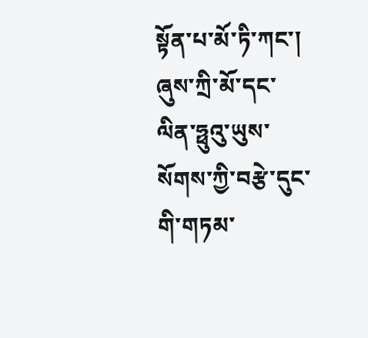སྟོན་པ་མོ་ཏི་ཀང་། ཞུས་ཀྲི་མོ་དང་ལིན་ཧྥུའུ་ཡུས་སོགས་ཀྱི་བརྩེ་དུང་གི་གཏམ་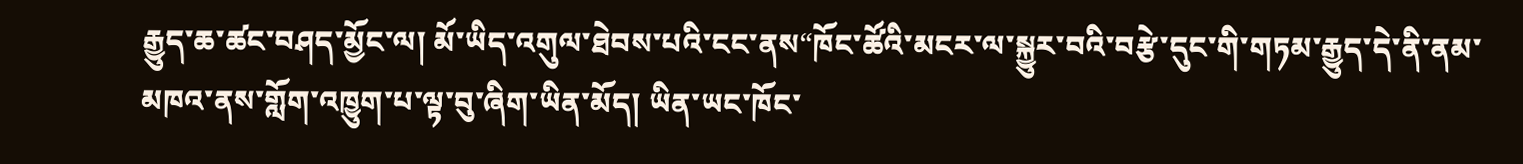རྒྱུད་ཆ་ཚང་བཤད་མྱོང་ལ། མོ་ཡིད་འགུལ་ཐེབས་པའི་ངང་ནས“ཁོང་ཚོའི་མངར་ལ་སྐྱུར་བའི་བརྩེ་དུང་གི་གཏམ་རྒྱུད་དེ་ནི་ནམ་མཁའ་ནས་གློག་འཁྱུག་པ་ལྟ་བུ་ཞིག་ཡིན་མོད། ཡིན་ཡང་ཁོང་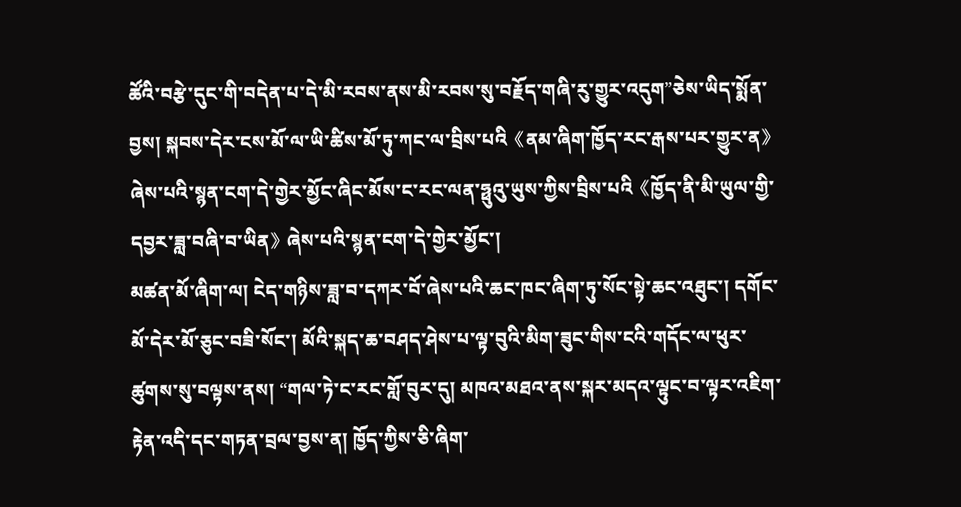ཚོའི་བརྩེ་དུང་གི་བདེན་པ་དེ་མི་རབས་ནས་མི་རབས་སུ་བརྗོད་གཞི་རུ་གྱུར་འདུག”ཅེས་ཡིད་སྨོན་བྱས། སྐབས་དེར་ངས་མོ་ལ་ཡི་ཚིས་མོ་ཏུ་ཀང་ལ་བྲིས་པའི《ནམ་ཞིག་ཁྱོད་རང་རྒས་པར་གྱུར་ན》ཞེས་པའི་སྙན་ངག་དེ་གྱེར་མྱོང་ཞིང་མོས་ང་རང་ལན་ཧྥུའུ་ཡུས་ཀྱིས་བྲིས་པའི《ཁྱོད་ནི་མི་ཡུལ་གྱི་དབྱར་ཟླ་བཞི་བ་ཡིན》ཞེས་པའི་སྙན་ངག་དེ་གྱེར་མྱོང་།
མཚན་མོ་ཞིག་ལ། ངེད་གཉིས་ཟླ་བ་དཀར་བོ་ཞེས་པའི་ཆང་ཁང་ཞིག་ཏུ་སོང་སྟེ་ཆང་འཐུང་། དགོང་མོ་དེར་མོ་ཅུང་བཟི་སོང་། མོའི་སྐད་ཆ་བཤད་ཤེས་པ་ལྟ་བུའི་མིག་ཟུང་གིས་ངའི་གདོང་ལ་ཕུར་ཚུགས་སུ་བལྟས་ནས། “གལ་ཏེ་ང་རང་གློ་བུར་དུ། མཁའ་མཐའ་ནས་སྐར་མདའ་ལྟུང་བ་ལྟར་འཇིག་རྟེན་འདི་དང་གཏན་བྲལ་བྱས་ན། ཁྱོད་ཀྱིས་ཅི་ཞིག་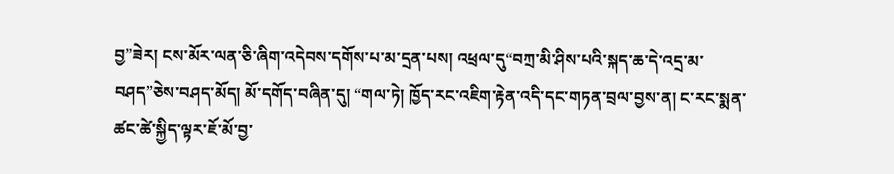བྱ”ཟེར། ངས་མོར་ལན་ཅི་ཞིག་འདེབས་དགོས་པ་མ་དྲན་པས། འཕྲལ་དུ“བཀྲ་མི་ཤིས་པའི་སྐད་ཆ་དེ་འདྲ་མ་བཤད”ཅེས་བཤད་མོད། མོ་དགོད་བཞིན་དུ། “གལ་ཏེ། ཁྱོད་རང་འཇིག་རྟེན་འདི་དང་གཏན་བྲལ་བྱས་ན། ང་རང་སྨན་ཚང་ཚེ་སྐྱིད་ལྟར་ཇོ་མོ་བྱ་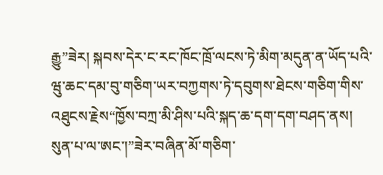རྒྱུ”ཟེར། སྐབས་དེར་ང་རང་ཁོང་ཁྲོ་ལངས་ཏེ་མིག་མདུན་ན་ཡོད་པའི་ཝུ་ཆང་དམ་བུ་གཅིག་ཡར་བཀྱགས་ཏེ་དབུགས་ཐེངས་གཅིག་གིས་འཐུངས་རྗེས“ཁྱོས་བཀྲ་མི་ཤིས་པའི་སྐད་ཆ་དག་དག་བཤད་ནས། སུན་པ་ལ་ཨང་།”ཟེར་བཞིན་མོ་གཅིག་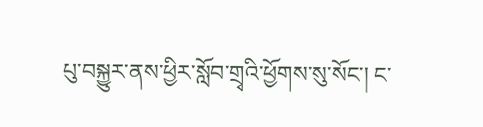པུ་བསྐྱུར་ནས་ཕྱིར་སློབ་གྲྭའི་ཕྱོགས་སུ་སོང་། ང་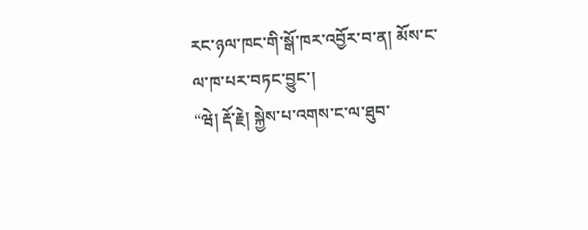རང་ཉལ་ཁང་གི་སྒོ་ཁར་འབྱོར་བ་ན། མོས་ང་ལ་ཁ་པར་བཏང་བྱུང་།
“ཝེ། རྡོ་རྗེ། སྐྱེས་པ་འགས་ང་ལ་ཐུབ་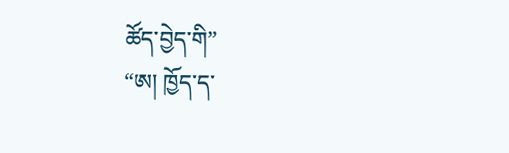ཚོད་བྱེད་གི”
“ཨ། ཁྱོད་ད་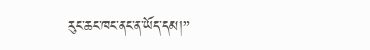རུང་ཆང་ཁང་ནང་ན་ཡོད་དམ།”